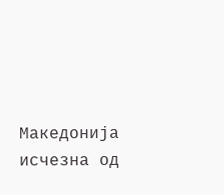Македонија исчезна од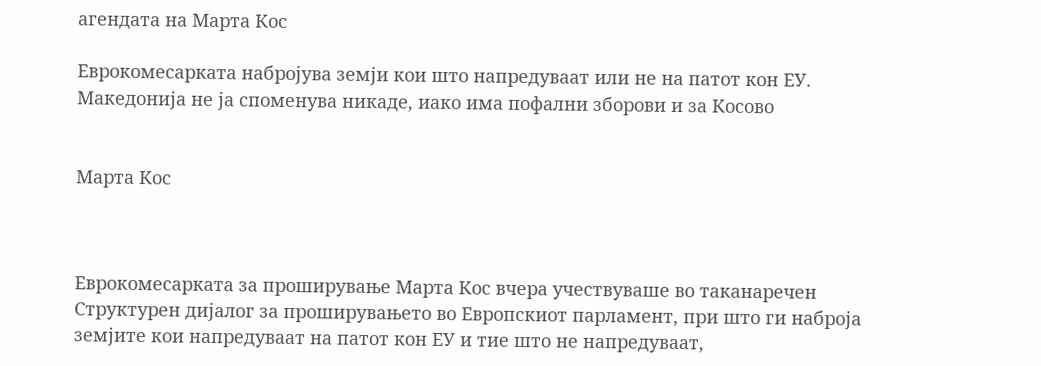агендата на Марта Кос

Еврокомесарката набројува земји кои што напредуваат или не на патот кон ЕУ. Македонија не ја споменува никаде, иако има пофални зборови и за Косово


Марта Кос



Еврокомесарката за проширување Марта Кос вчера учествуваше во таканаречен Структурен дијалог за проширувањето во Европскиот парламент, при што ги наброја земјите кои напредуваат на патот кон ЕУ и тие што не напредуваат,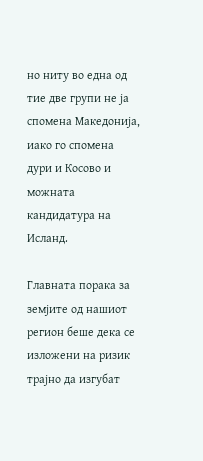но ниту во една од тие две групи не ја спомена Македонија, иако го спомена дури и Косово и можната кандидатура на Исланд.

Главната порака за земјите од нашиот регион беше дека се изложени на ризик трајно да изгубат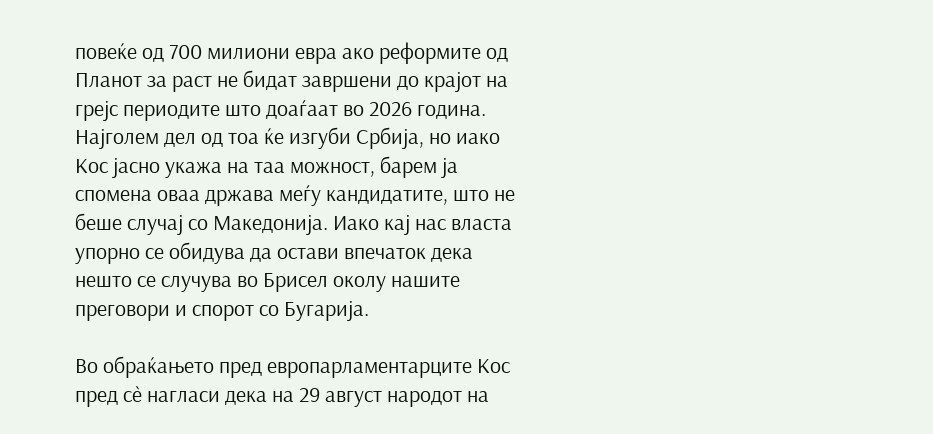повеќе од 700 милиони евра ако реформите од Планот за раст не бидат завршени до крајот на грејс периодите што доаѓаат во 2026 година. Најголем дел од тоа ќе изгуби Србија, но иако Кос јасно укажа на таа можност, барем ја спомена оваа држава меѓу кандидатите, што не беше случај со Македонија. Иако кај нас власта упорно се обидува да остави впечаток дека нешто се случува во Брисел околу нашите преговори и спорот со Бугарија.

Во обраќањето пред европарламентарците Кос пред сѐ нагласи дека на 29 август народот на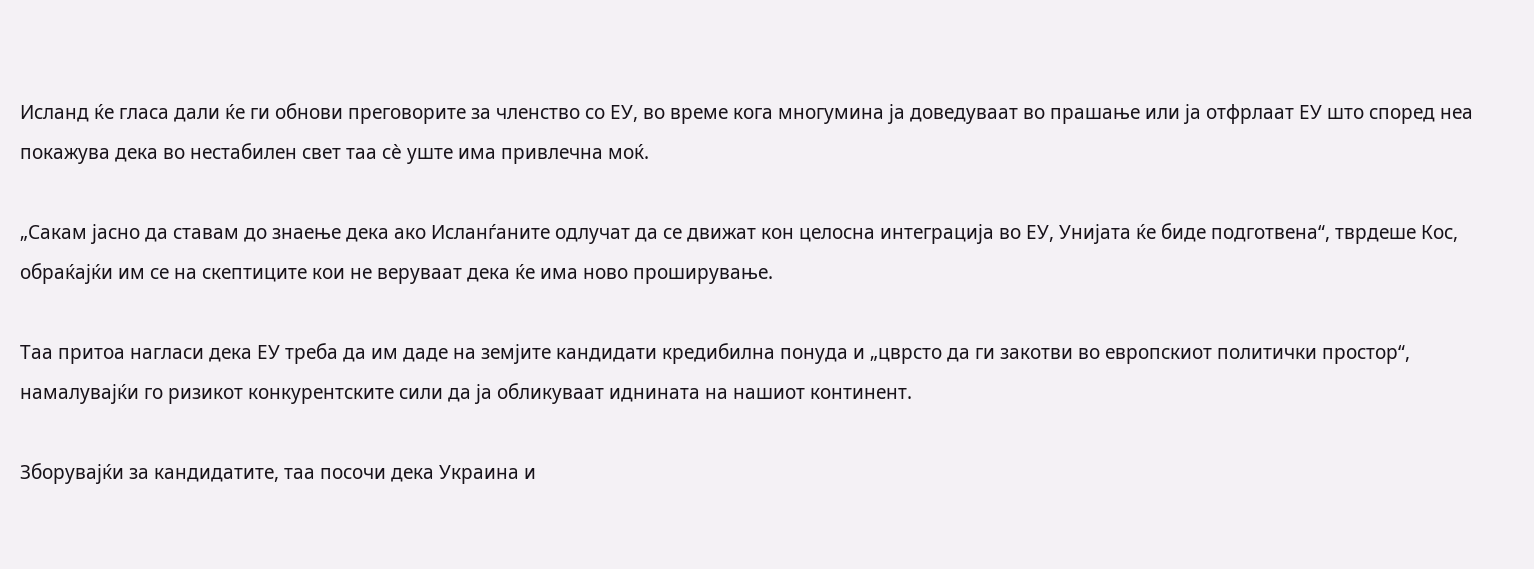Исланд ќе гласа дали ќе ги обнови преговорите за членство со ЕУ, во време кога многумина ја доведуваат во прашање или ја отфрлаат ЕУ што според неа покажува дека во нестабилен свет таа сè уште има привлечна моќ.

„Сакам јасно да ставам до знаење дека ако Исланѓаните одлучат да се движат кон целосна интеграција во ЕУ, Унијата ќе биде подготвена“, тврдеше Кос, обраќајќи им се на скептиците кои не веруваат дека ќе има ново проширување.

Таа притоа нагласи дека ЕУ треба да им даде на земјите кандидати кредибилна понуда и „цврсто да ги закотви во европскиот политички простор“, намалувајќи го ризикот конкурентските сили да ја обликуваат иднината на нашиот континент.

Зборувајќи за кандидатите, таа посочи дека Украина и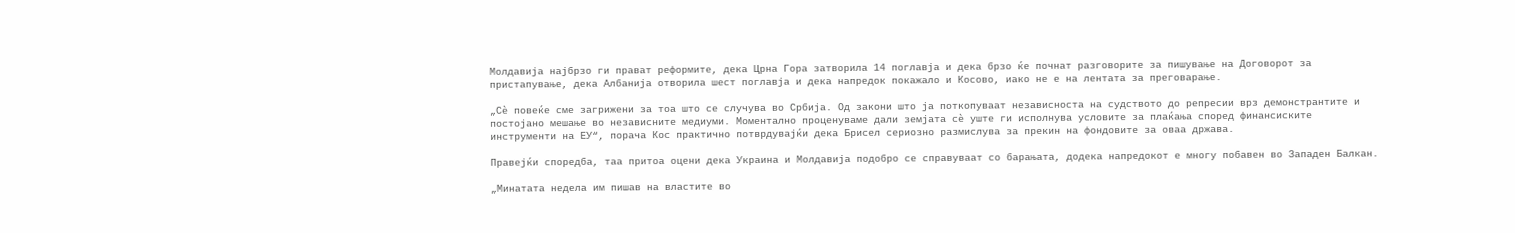Молдавија најбрзо ги прават реформите, дека Црна Гора затворила 14 поглавја и дека брзо ќе почнат разговорите за пишување на Договорот за пристапување, дека Албанија отворила шест поглавја и дека напредок покажало и Косово, иако не е на лентата за преговарање.

„Сè повеќе сме загрижени за тоа што се случува во Србија. Од закони што ја поткопуваат независноста на судството до репресии врз демонстрантите и постојано мешање во независните медиуми. Моментално проценуваме дали земјата сè уште ги исполнува условите за плаќања според финансиските инструменти на ЕУ“, порача Кос практично потврдувајќи дека Брисел сериозно размислува за прекин на фондовите за оваа држава.

Правејќи споредба, таа притоа оцени дека Украина и Молдавија подобро се справуваат со барањата, додека напредокот е многу побавен во Западен Балкан.

„Минатата недела им пишав на властите во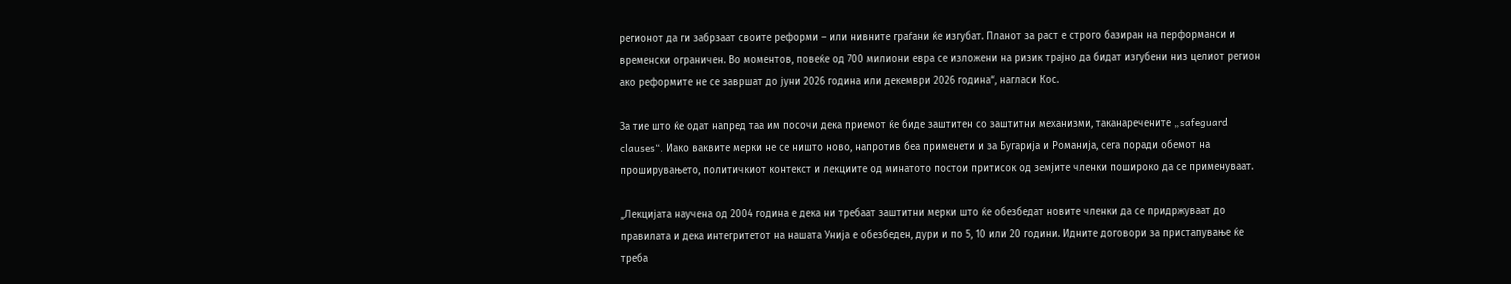регионот да ги забрзаат своите реформи – или нивните граѓани ќе изгубат. Планот за раст е строго базиран на перформанси и временски ограничен. Во моментов, повеќе од 700 милиони евра се изложени на ризик трајно да бидат изгубени низ целиот регион ако реформите не се завршат до јуни 2026 година или декември 2026 година“, нагласи Кос.

За тие што ќе одат напред таа им посочи дека приемот ќе биде заштитен со заштитни механизми, таканаречените „safeguard clauses“. Иако ваквите мерки не се ништо ново, напротив беа применети и за Бугарија и Романија, сега поради обемот на проширувањето, политичкиот контекст и лекциите од минатото постои притисок од земјите членки пошироко да се применуваат.

„Лекцијата научена од 2004 година е дека ни требаат заштитни мерки што ќе обезбедат новите членки да се придржуваат до правилата и дека интегритетот на нашата Унија е обезбеден, дури и по 5, 10 или 20 години. Идните договори за пристапување ќе треба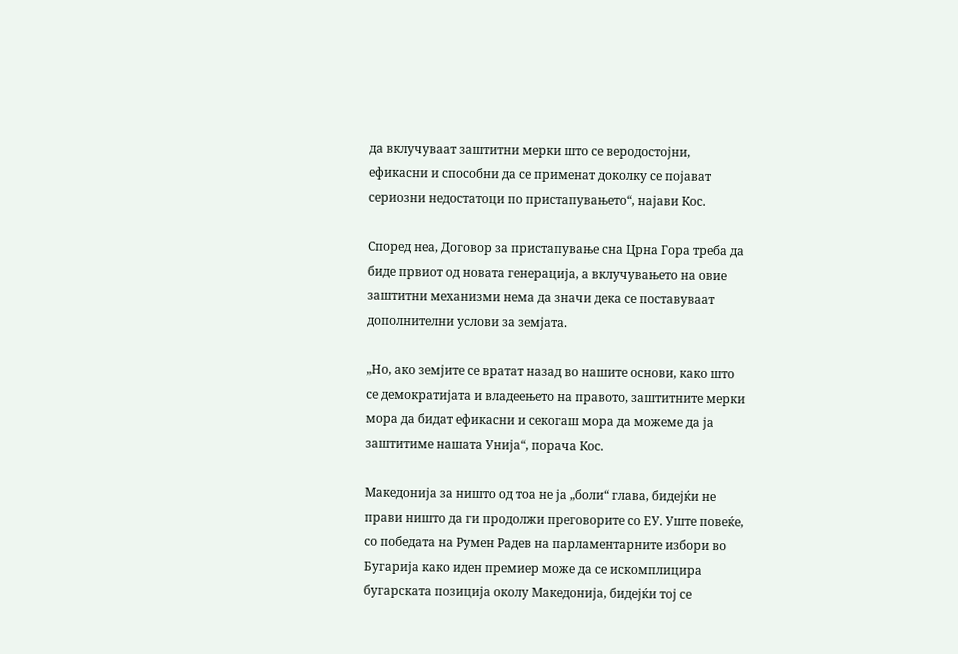да вклучуваат заштитни мерки што се веродостојни, ефикасни и способни да се применат доколку се појават сериозни недостатоци по пристапувањето“, најави Кос.

Според неа, Договор за пристапување сна Црна Гора треба да биде првиот од новата генерација, а вклучувањето на овие заштитни механизми нема да значи дека се поставуваат дополнителни услови за земјата.

„Но, ако земјите се вратат назад во нашите основи, како што се демократијата и владеењето на правото, заштитните мерки мора да бидат ефикасни и секогаш мора да можеме да ја заштитиме нашата Унија“, порача Кос.

Македонија за ништо од тоа не ја „боли“ глава, бидејќи не прави ништо да ги продолжи преговорите со ЕУ. Уште повеќе, со победата на Румен Радев на парламентарните избори во Бугарија како иден премиер може да се искомплицира бугарската позиција околу Македонија, бидејќи тој се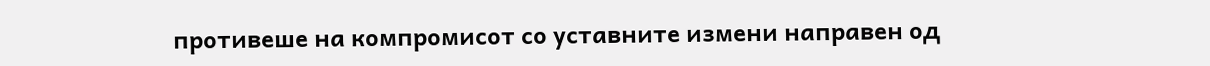противеше на компромисот со уставните измени направен од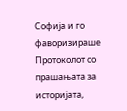Софија и го фаворизираше Протоколот со прашањата за историјата,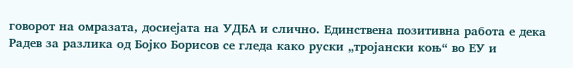говорот на омразата, досиејата на УДБА и слично. Единствена позитивна работа е дека Радев за разлика од Бојко Борисов се гледа како руски „тројански коњ“ во ЕУ и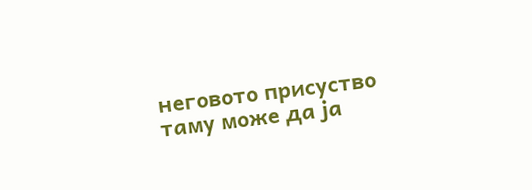неговото присуство таму може да ја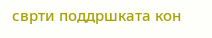сврти поддршката кон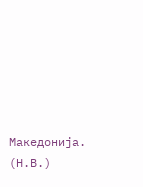Македонија.  (Н.В.)